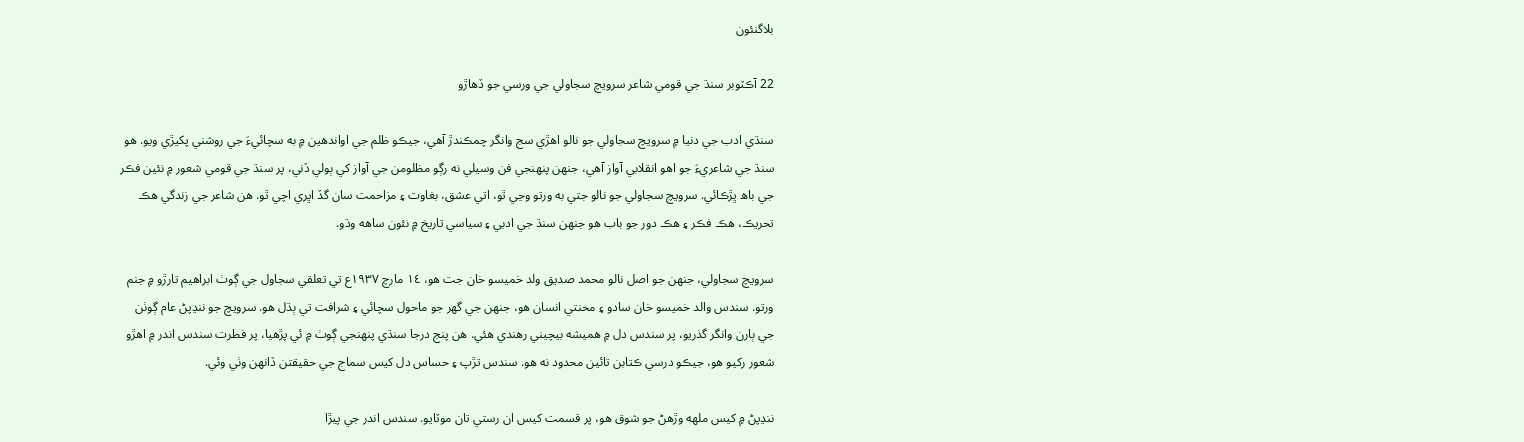بلاگنئون

22 آڪٽوبر سنڌ جي قومي شاعر سرويچ سجاولي جي ورسي جو ڏهاڙو

سنڌي ادب جي دنيا ۾ سرويچ سجاولي جو نالو اھڙي سج وانگر چمڪندڙ آهي، جيڪو ظلم جي اواندهين ۾ به سچائيءَ جي روشني پکيڙي ويو. ھو سنڌ جي شاعريءَ جو اھو انقلابي آواز آهي، جنھن پنهنجي فن وسيلي نه رڳو مظلومن جي آواز کي ٻولي ڏني، پر سنڌ جي قومي شعور ۾ نئين فڪر جي باھ ڀڙڪائي. سرويچ سجاولي جو نالو جتي به ورتو وڃي ٿو، اتي عشق، بغاوت ۽ مزاحمت سان گڏ اڀري اچي ٿو. ھن شاعر جي زندگي ھڪ تحريڪ، ھڪ فڪر ۽ ھڪ دور جو باب ھو جنھن سنڌ جي ادبي ۽ سياسي تاريخ ۾ نئون ساهه وڌو.

سرويچ سجاولي، جنھن جو اصل نالو محمد صديق ولد خميسو خان جت ھو، ١٤ مارچ ١٩٣٧ع تي تعلقي سجاول جي ڳوٺ ابراهيم تارڙو ۾ جنم ورتو. سندس والد خميسو خان سادو ۽ محنتي انسان ھو، جنھن جي گهر جو ماحول سچائي ۽ شرافت تي ٻڌل ھو. سرويچ جو ننڍپڻ عام ڳوٺن جي ٻارن وانگر گذريو، پر سندس دل ۾ هميشه بيچيني رهندي ھئي. ھن پنج درجا سنڌي پنھنجي ڳوٺ ۾ ئي پڙھيا، پر فطرت سندس اندر ۾ اھڙو شعور رکيو ھو، جيڪو درسي ڪتابن تائين محدود نه ھو. سندس تڙپ ۽ حساس دل کيس سماج جي حقيقتن ڏانھن وٺي وئي.

ننڍپڻ ۾ کيس ملهه وڙھڻ جو شوق ھو، پر قسمت کيس ان رستي تان موٽايو. سندس اندر جي پيڙا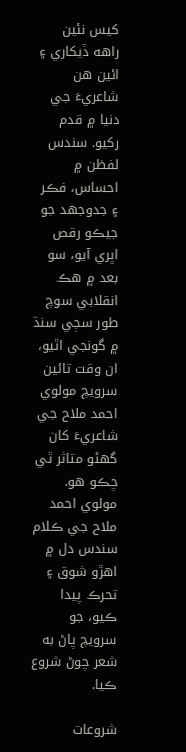کيس نئين راهه ڏيکاري ۽ ائين ھن شاعريءَ جي دنيا ۾ قدم رکيو. سندس لفظن ۾ احساس، فڪر ۽ جدوجهد جو جيڪو رقص اڀري آيو، سو بعد ۾ هڪ انقلابي سوچ طور سڄي سنڌ ۾ گونجي اٿيو، ان وقت تائين سرويچ مولوي احمد ملاح جي شاعريءَ کان گهڻو متاثر ٿي چڪو ھو. مولوي احمد ملاح جي ڪلام سندس دل ۾ اھڙو شوق ۽ تحرڪ پيدا ڪيو، جو سرويچ پاڻ به شعر چوڻ شروع ڪيا.

شروعات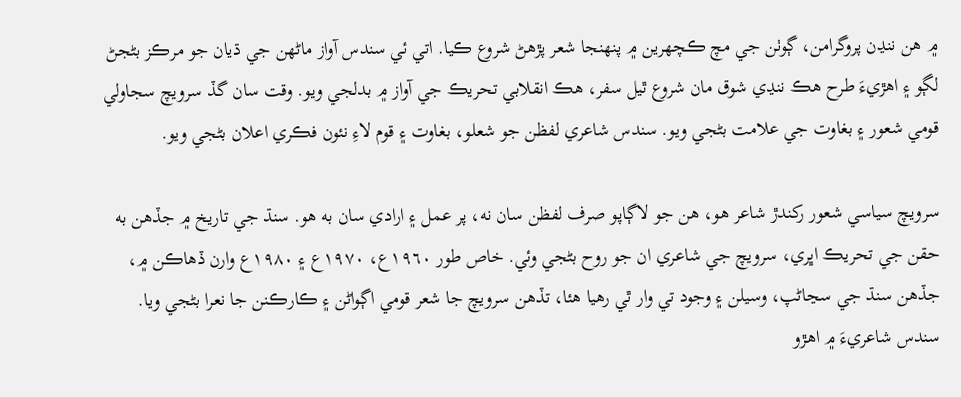۾ ھن ننڍن پروگرامن، ڳوٺن جي مچ ڪچهرين ۾ پنهنجا شعر پڙھڻ شروع ڪيا. اتي ئي سندس آواز ماڻهن جي ڌيان جو مرڪز بڻجڻ لڳو ۽ اھڙيءَ طرح ھڪ ننڍي شوق مان شروع ٿيل سفر، ھڪ انقلابي تحريڪ جي آواز ۾ بدلجي ويو. وقت سان گڏ سرويچ سجاولي قومي شعور ۽ بغاوت جي علامت بڻجي ويو. سندس شاعري لفظن جو شعلو، بغاوت ۽ قوم لاءِ نئون فڪري اعلان بڻجي ويو.

سرويچ سياسي شعور رکندڙ شاعر ھو، ھن جو لاڳاپو صرف لفظن سان نه، پر عمل ۽ ارادي سان به ھو. سنڌ جي تاريخ ۾ جڏھن به حقن جي تحريڪ اڀري، سرويچ جي شاعري ان جو روح بڻجي وئي. خاص طور ١٩٦٠ع، ١٩٧٠ع ۽ ١٩٨٠ع وارن ڏھاڪن ۾، جڏھن سنڌ جي سڃاڻپ، وسيلن ۽ وجود تي وار ٿي رھيا ھئا، تڏھن سرويچ جا شعر قومي اڳواڻن ۽ ڪارڪنن جا نعرا بڻجي ويا. سندس شاعريءَ ۾ اھڙو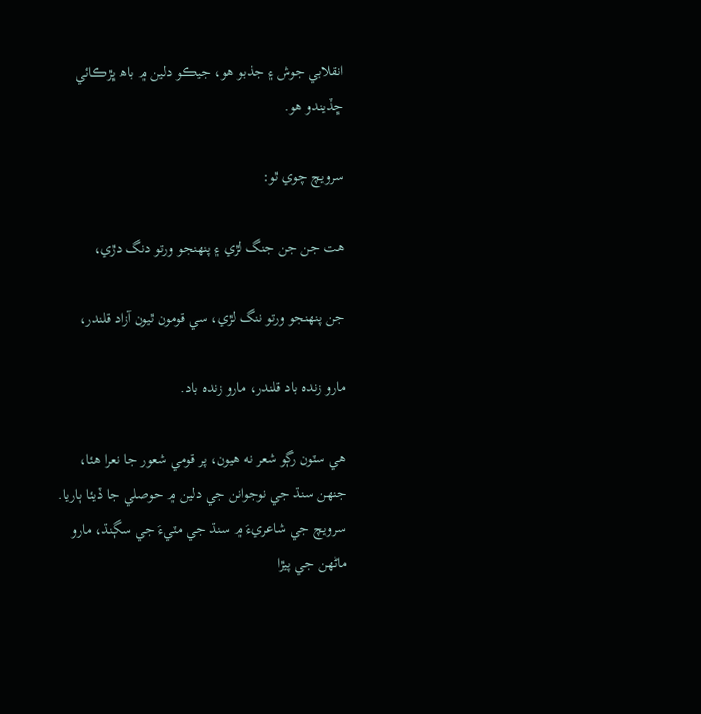انقلابي جوش ۽ جذبو ھو، جيڪو دلين ۾ باھ ڀڙڪائي ڇڏيندو ھو.

سرويچ چوي ٿو:

ھت جن جن جنگ لڙي ۽ پنھنجو ورتو دنگ دڙي،

جن پنھنجو ورتو ننگ لڙي، سي قومون ٿيون آزاد قلندر،

مارو زنده باد قلندر، مارو زنده باد.

ھي سٽون رڳو شعر نه ھيون، پر قومي شعور جا نعرا ھئا، جنھن سنڌ جي نوجوانن جي دلين ۾ حوصلي جا ڏيئا ٻاريا. سرويچ جي شاعريءَ ۾ سنڌ جي مٽيءَ جي سڳنڌ، مارو ماڻھن جي پيڙا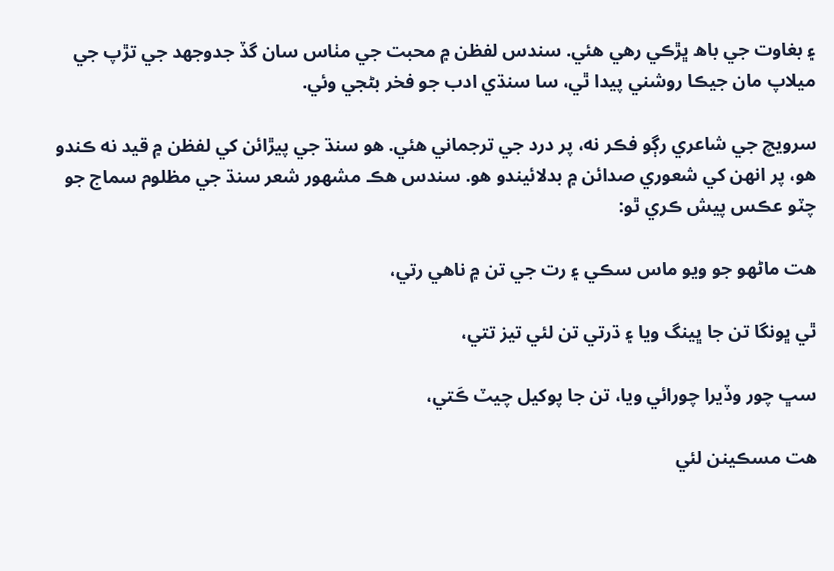۽ بغاوت جي باھ ڀڙڪي رھي ھئي. سندس لفظن ۾ محبت جي مٺاس سان گڏ جدوجھد جي تڙپ جي ميلاپ مان جيڪا روشني پيدا ٿي، سا سنڌي ادب جو فخر بڻجي وئي.

سرويچ جي شاعري رڳو فڪر نه، پر درد جي ترجماني ھئي. ھو سنڌ جي پيڙائن کي لفظن ۾ قيد نه ڪندو ھو، پر انھن کي شعوري صدائن ۾ بدلائيندو ھو. سندس ھڪ مشهور شعر سنڌ جي مظلوم سماج جو چٽو عڪس پيش ڪري ٿو:

ھت ماڻھو جو ويو ماس سڪي ۽ رت جي تن ۾ ناھي رتي،

ٿي ڀونگا تن جا ڀينگ ويا ۽ ڌرتي تن لئي تيز تتي،

سڀ چور وڏيرا چورائي ويا، تن جا پوکيل چيٽ ڪَتي،

ھت مسڪينن لئي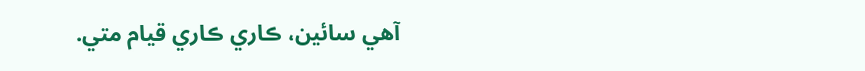آھي سائين، ڪاري ڪاري قيام متي.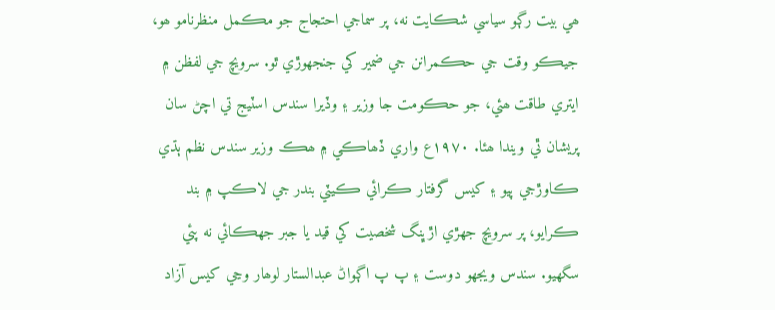ھي بيت رڳو سياسي شڪايت نه، پر سماجي احتجاج جو مڪمل منظرنامو ھو، جيڪو وقت جي حڪمرانن جي ضمير کي جنجهوڙي ٿو. سرويچ جي لفظن ۾ ايتري طاقت ھئي، جو حڪومت جا وزير ۽ وڏيرا سندس اسٽيج تي اچڻ سان پريشان ٿي ويندا ھئا. ١٩٧٠ع واري ڏھاڪي ۾ ھڪ وزير سندس نظم ٻڌي ڪاوڙجي پيو ۽ کيس گرفتار ڪرائي ڪيٽي بندر جي لاڪپ ۾ بند ڪرايو، پر سرويچ جھڙي اڙڀنگ شخصيت کي قيد يا جبر جھڪائي نه پئي سگهيو. سندس ويجھو دوست ۽ پ پ اڳواڻ عبدالستار لوھار وڃي کيس آزاد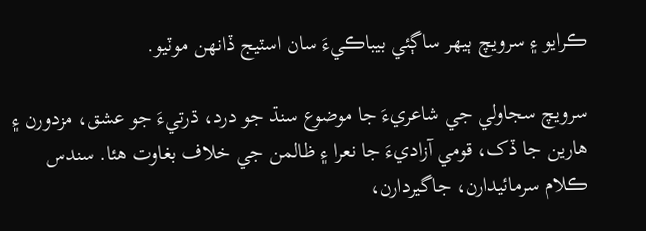ڪرايو ۽ سرويچ ٻيھر ساڳئي بيباڪيءَ سان اسٽيج ڏانھن موٽيو.

سرويچ سجاولي جي شاعريءَ جا موضوع سنڌ جو درد، ڌرتيءَ جو عشق، مزدورن ۽ هارين جا ڏک، قومي آزاديءَ جا نعرا ۽ ظالمن جي خلاف بغاوت ھئا. سندس ڪلام سرمائيدارن، جاگيردارن،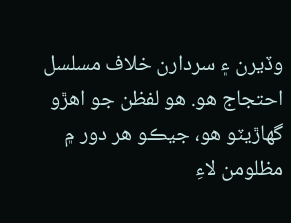وڏيرن ۽ سردارن خلاف مسلسل احتجاج ھو. ھو لفظن جو اھڙو گھاڙيٽو ھو، جيڪو هر دور ۾ مظلومن لاءِ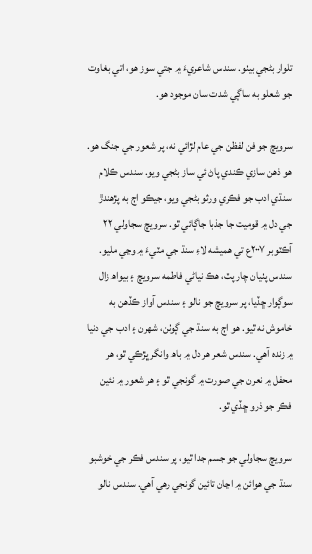تلوار بڻجي بيٺو. سندس شاعريءَ ۾ جتي سوز ھو، اتي بغاوت جو شعلو به ساڳي شدت سان موجود ھو.

سرويچ جو فن لفظن جي عام لڙائي نه، پر شعور جي جنگ ھو. ھو ذھن سازي ڪندي پاڻ ئي ساز بڻجي ويو. سندس ڪلام سنڌي ادب جو فڪري ورثو بڻجي ويو، جيڪو اڄ به پڙھندڙ جي دل ۾ قوميت جا جذبا جاڳائي ٿو. سرويچ سجاولي ٢٢ آڪٽوبر ٢٠٠٧ع تي ھميشه لاءِ سنڌ جي مٽيءَ ۾ وڃي مليو. سندس پٺيان چار پٽ، ھڪ نياڻي فاطمه سرويچ ۽ بيواھ زال سوڳوار ڇڏيا، پر سرويچ جو نالو ۽ سندس آواز ڪڏھن به خاموش نه ٿيو. ھو اڄ به سنڌ جي ڳوٺن، شھرن ۽ ادب جي دنيا ۾ زنده آھي. سندس شعر هر دل ۾ باھ وانگر ڀڙڪي ٿو، هر محفل ۾ نعرن جي صورت ۾ گونجي ٿو ۽ هر شعور ۾ نئين فڪر جو ذرو ڇڏي ٿو.

سرويچ سجاولي جو جسم جدا ٿيو، پر سندس فڪر جي خوشبو سنڌ جي هوائن ۾ اڃان تائين گونجي رهي آھي. سندس نالو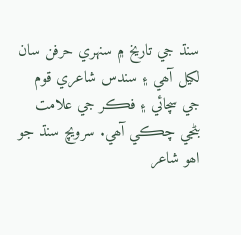سنڌ جي تاريخ ۾ سنهري حرفن سان لکيل آھي ۽ سندس شاعري قوم جي سچائي ۽ فڪر جي علامت بڻجي چڪي آھي. سرويچ سنڌ جو اھو شاعر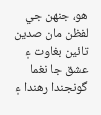ھو، جنھن جي لفظن مان صدين تائين بغاوت ۽ عشق جا نغما گونجندا رھندا ۽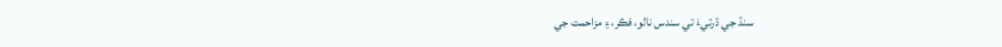سنڌ جي ڌرتيءَ تي سندس نالو، فڪر، ۽ مزاحمت جي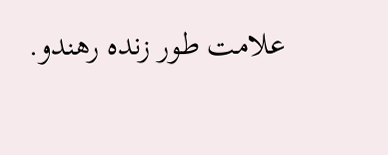علامت طور زنده رھندو.